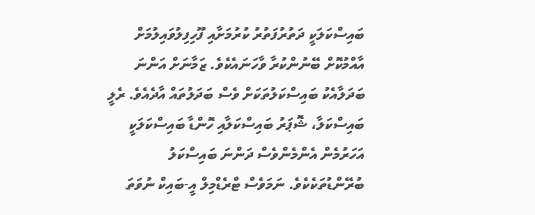ބައިސްކަލަކީ ދަތުރުފަތުރު ކުރުމަށާއި ފޫހިފިލުވައިލުމަށް އާއްމުކޮށް ބޭނުންކުރާ ވާހަނައެކެވެ. ޒަމާނަށް އަންނަ ބަދަލާއެކު ބައިސްކަލުތަކަށް ވެސް ބަދަލުތައް އާދެއެވެ. ރެލީ ބައިސްކަލާ، ޝޮޕަރު ބައިސްކަލާއި ހޮންޑާ ބައިސްކަލަކީ އަހަރުމެން އެންމެންވެސް ދަންނަ ބައިސްކަލު ބުރޭންޑުތަކެކެވެ. ނަމަވެސް ޓްރެޑްމިލް އީ-ބައިކް ނުވަތަ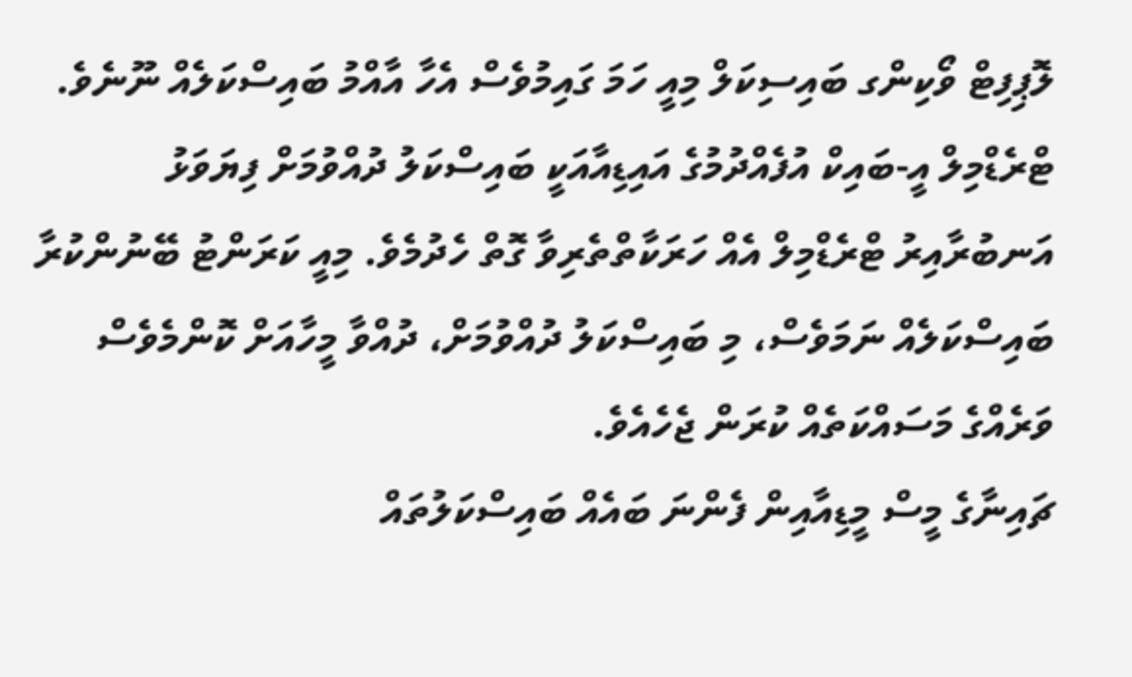ލޮޕިފިޓް ވޯކިންގ ބައިސިކަލް މިއީ ހަމަ ގައިމުވެސް އެހާ އާއްމު ބައިސްކަލެއް ނޫނެވެ.
ޓްރެޑްމިލް އީ-ބައިކް އުފެއްދުމުގެ އައިޑިއާއަކީ ބައިސްކަލު ދުއްވުމަށް ފިޔަވަޅު އަނބުރާއިރު ޓްރެޑްމިލް އެއް ހަރަކާތްތެރިވާ ގޮތް ހެދުމެވެ. މިއީ ކަރަންޓު ބޭނުންކުރާ ބައިސްކަލެއް ނަމަވެސް، މި ބައިސްކަލު ދުއްވުމަށް، ދުއްވާ މީހާއަށް ކޮންމެވެސް ވަރެއްގެ މަސައްކަތެއް ކުރަން ޖެހެއެވެ.
ޗައިނާގެ މީސް މީޑިއާއިން ފެންނަ ބައެއް ބައިސްކަލުތައް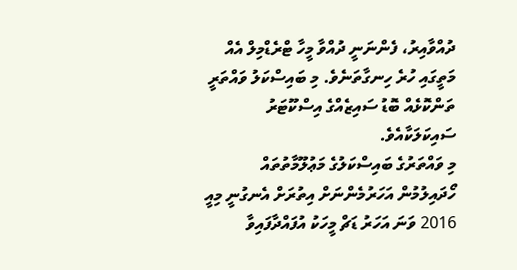ދުއްވާއިރު، ފެންނަނީ ދުއްވާ މީހާ ޓްރެޑްމިލް އެއް މަތީގައި ހުރެ ހިނގާތަނެވެ. މި ބައިސްކަލު ވައްތަރީ ތަންކޮޅެއް ބޮޑު ސައިޒެއްގެ އިސްކޫޓަރު ސައިކަލަކާއެވެ.
މި ވައްތަރުގެ ބައިސްކަލުގެ މަޢުލޫމާތުތައް ހޯދައިލުމުން އަހަރުމެންނަށް އިތުރަށް އެނގުނީ މިއީ 2016 ވަނަ އަހަރު ޑަޗް މީހަކު އުފައްދާފައިވާ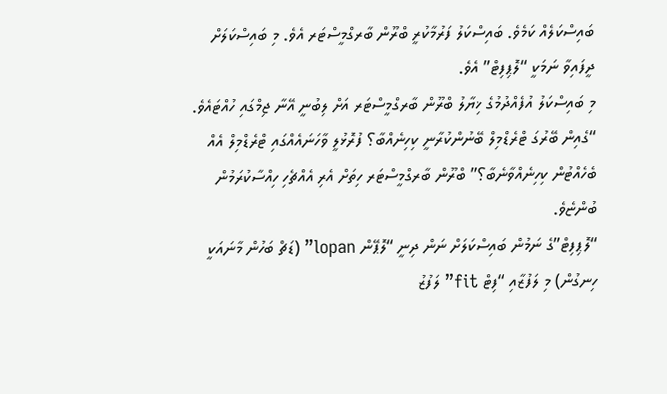ބައިސްކަލެއް ކަމެވެ. ބައިސްކަލު ފަރުމާކުރީ ބްރޫން ބާރގްމީސްޓަރ އެވެ. މި ބައިސްކަލަށް ދީފައިވާ ނަމަކީ “ލޮޕިފިޓް” އެވެ.
މި ބައިސްކަލު އުފެއްދުމުގެ ޚިޔާލު ބްރޫން ބާރގްމީސްޓަރ އަށް ލިބުނީ އޭނާ ޖިމްގައި ހުއްޓައެވެ.
“ގެއިން ބޭރުގަ ޓްރެޑްމިލް ބޭނުންކުރާނީ ކިހިނެއްބާ؟ ފުރޮޅުލީ ވާހަނައެއްގައި ޓްރެޑްމިލް އެއް ބެހެއްޓުން ކިހިނެއްވާނެބާ؟” ބްރޫން ބާރގްމީސްޓަރ ހިތަށް އެރި އެއްޗެހި ހިއްސާކުރަމުން ބުންޏެވެ.
“ލޮޕިފިޓް”ގެ ނަމުން ބައިސްކަލަށް ނަން ދިނީ “ލޮޕޭން lopan” (ޑަޗް ބަހުން މާނައަކީ ހިނގުން) މި ލަފުޒާއި “ފިޓް fit” ލަފުޒު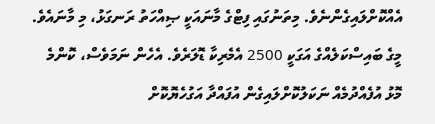އެއްކޮށްލައިގެންނެވެ. މިތަނުގައި ފިޓްގެ މާނައަކީ ޞިއްހަތު ރަނގަޅު، މި މާނައެވެ. މީގެ ބައިސްކަލެއްގެ އަގަކީ 2500 އެމެރިކާ ޑޮލަރެވެ. އެހެން ނަމަވެސް، ކޮންމެ މޮޅު އުފެއްދުމެއް ނަކަލުކޮށްލައިގެން އުފައްދާ އަގުހެޔޮކޮށް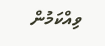ވިއްކަމުން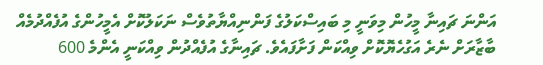އަންނަ ޗައިނާ މީހުން މިވަނީ މި ބައިސްކަލުގެ ފަންނިއްޔާތުވެސް ނަކަލުކޮށް އެމީހުންގެ އުފެއްދުމެއް ބާޒާރަށް ނެރެ އަގުހެޔޮކޮށް ވިއްކަން ފަށާފައެވެ. ޗައިނާގެ އުފެއްދުން ވިއްކަނީ އެންމެ 600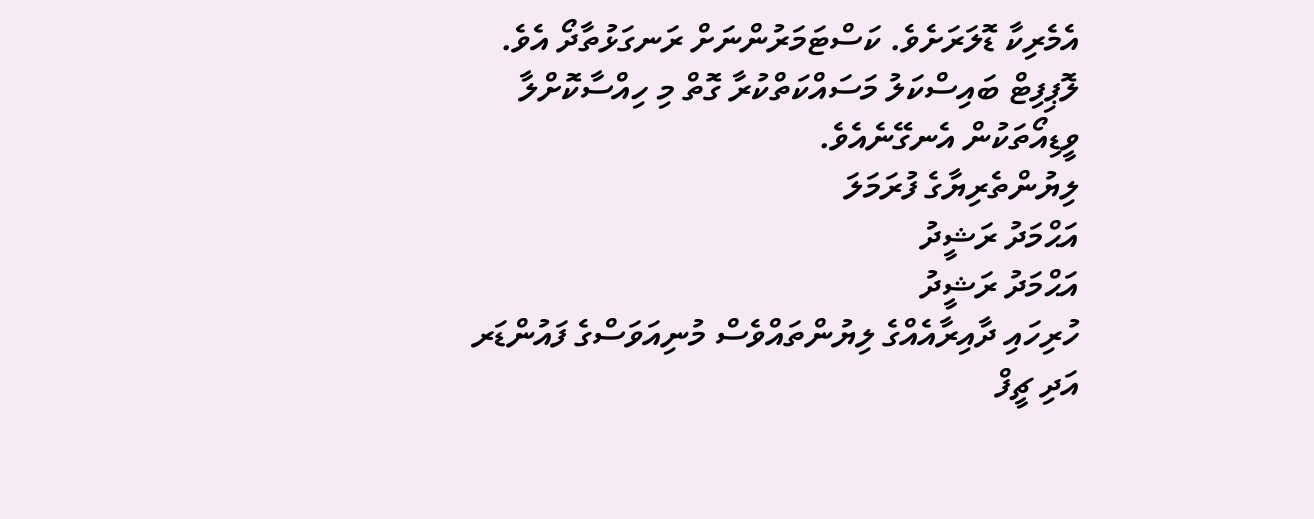އެމެރިކާ ޑޮލަރަށެވެ. ކަސްޓަމަރުންނަށް ރަނގަޅުތާދޯ އެވެ.
ލޮޕިފިޓް ބައިސްކަލު މަސައްކަތްކުރާ ގޮތް މި ހިއްސާކޮށްލާ ވީޑިއޯތަކުން އެނގޭނެއެވެ.
ލިޔުންތެރިޔާގެ ފުރަމަލަ
އަޙްމަދު ރަޝީދު
އަޙްމަދު ރަޝީދު
ހުރިހައި ދާއިރާއެއްގެ ލިޔުންތައްވެސް މުނިއަވަސްގެ ފައުންޑަރ އަދި ޗީފް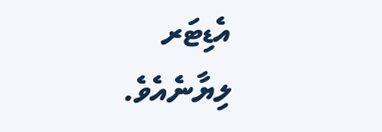އެޑިޓަރ ލިޔާނެއެވެ.